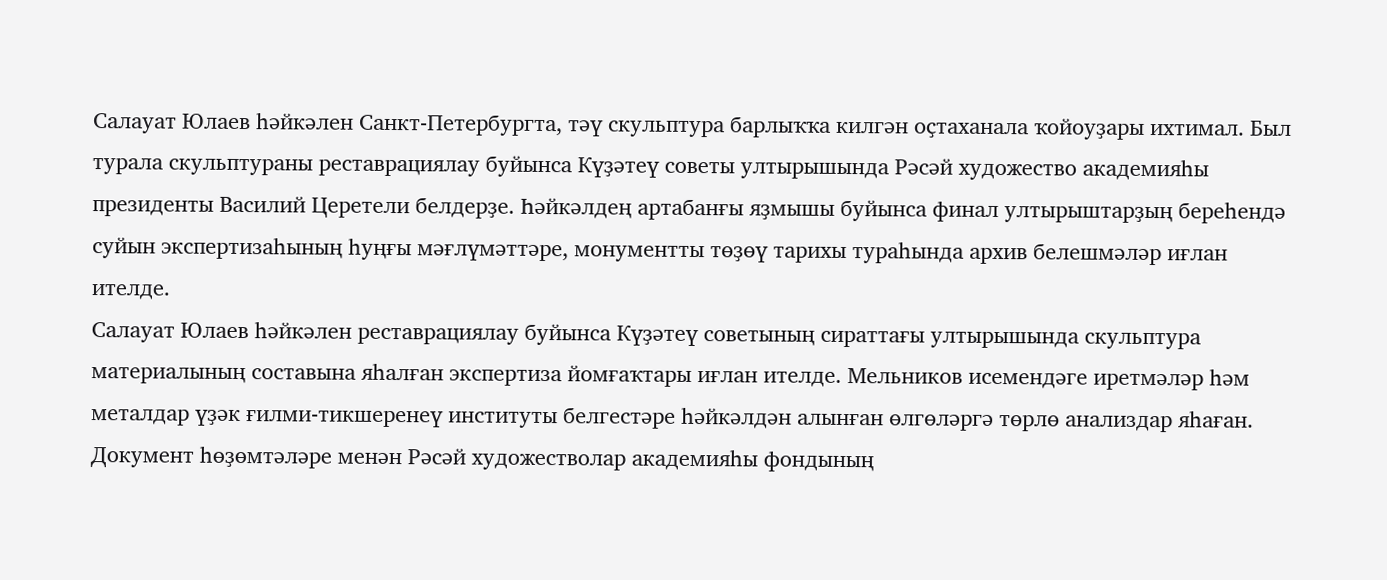Салауат Юлаев һәйкәлен Санкт-Петербургта, тәү скульптура барлыҡҡа килгән оҫтаханала ҡойоуҙары ихтимал. Был турала скульптураны реставрациялау буйынса Күҙәтеү советы ултырышында Рәсәй художество академияһы президенты Василий Церетели белдерҙе. Һәйкәлдең артабанғы яҙмышы буйынса финал ултырыштарҙың береһендә суйын экспертизаһының һуңғы мәғлүмәттәре, монументты төҙөү тарихы тураһында архив белешмәләр иғлан ителде.
Салауат Юлаев һәйкәлен реставрациялау буйынса Күҙәтеү советының сираттағы ултырышында скульптура материалының составына яһалған экспертиза йомғаҡтары иғлан ителде. Мельников исемендәге иретмәләр һәм металдар үҙәк ғилми-тикшеренеү институты белгестәре һәйкәлдән алынған өлгөләргә төрлө анализдар яһаған. Документ һөҙөмтәләре менән Рәсәй художестволар академияһы фондының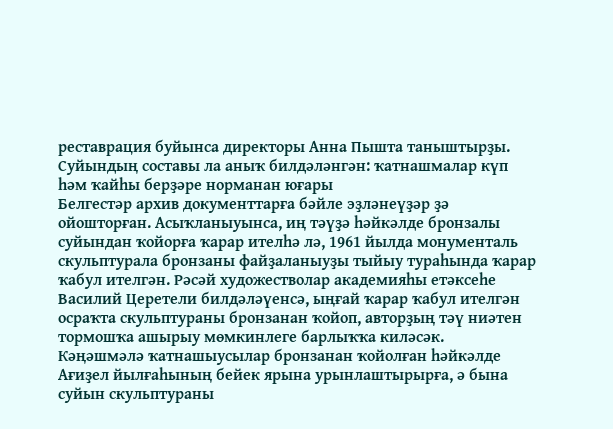реставрация буйынса директоры Анна Пышта таныштырҙы. Суйындың составы ла аныҡ билдәләнгән: ҡатнашмалар күп һәм ҡайһы берҙәре норманан юғары
Белгестәр архив документтарға бәйле эҙләнеүҙәр ҙә ойошторған. Асыҡланыуынса, иң тәүҙә һәйкәлде бронзалы суйындан ҡойорға ҡарар ителһә лә, 1961 йылда монументаль скульптурала бронзаны файҙаланыуҙы тыйыу тураһында ҡарар ҡабул ителгән. Рәсәй художестволар академияһы етәксеһе Василий Церетели билдәләүенсә, ыңғай ҡарар ҡабул ителгән осраҡта скульптураны бронзанан ҡойоп, авторҙың тәү ниәтен тормошҡа ашырыу мөмкинлеге барлыҡҡа киләсәк.
Кәңәшмәлә ҡатнашыусылар бронзанан ҡойолған һәйкәлде Ағиҙел йылғаһының бейек ярына урынлаштырырға, ә бына суйын скульптураны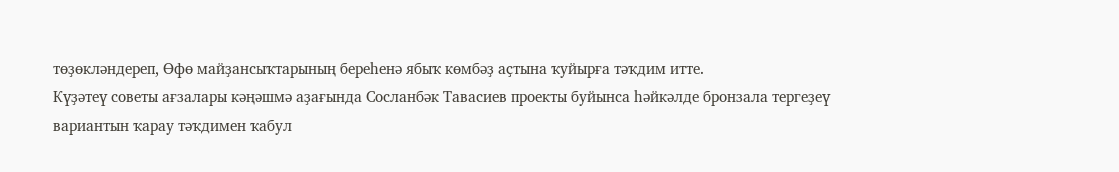төҙөкләндереп, Өфө майҙансыҡтарының береһенә ябыҡ көмбәҙ аҫтына ҡуйырға тәҡдим итте.
Күҙәтеү советы ағзалары кәңәшмә аҙағында Сосланбәк Тавасиев проекты буйынса һәйкәлде бронзала тергеҙеү вариантын ҡарау тәҡдимен ҡабул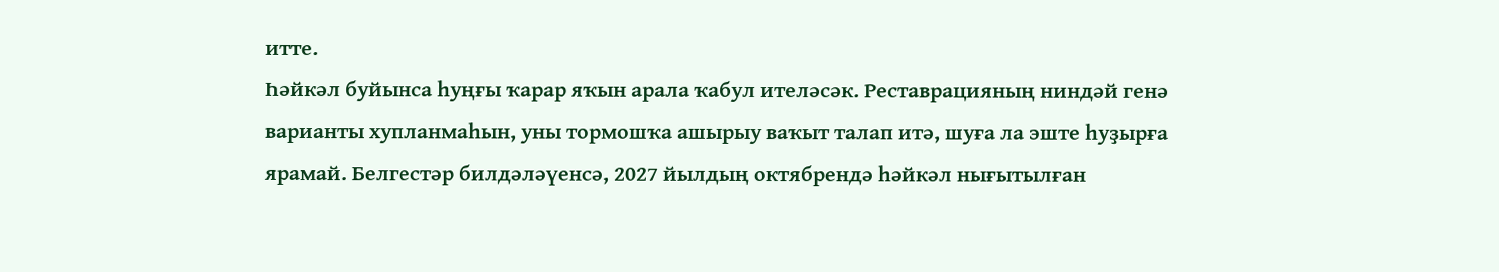итте.
Һәйкәл буйынса һуңғы ҡарар яҡын арала ҡабул ителәсәк. Реставрацияның ниндәй генә варианты хупланмаһын, уны тормошҡа ашырыу ваҡыт талап итә, шуға ла эште һуҙырға ярамай. Белгестәр билдәләүенсә, 2027 йылдың октябрендә һәйкәл нығытылған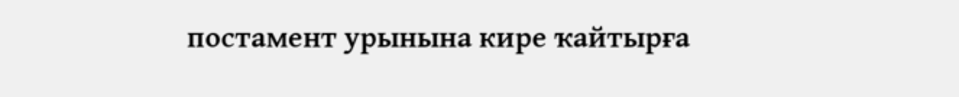постамент урынына кире ҡайтырға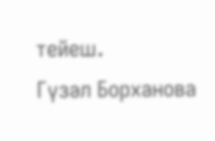тейеш.
Гүзәл Борханова